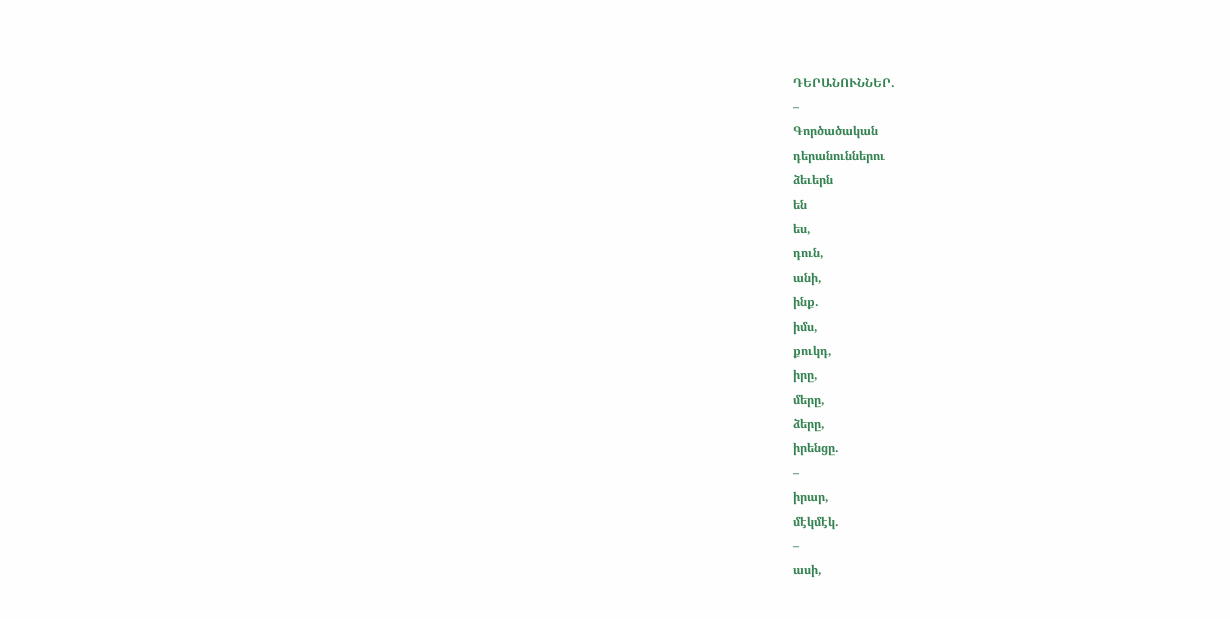ԴԵՐԱՆՈՒՆՆԵՐ.
–
Գործածական
դերանուններու
ձեւերն
են
ես,
դուն,
անի,
ինք.
իմս,
քուկդ,
իրը,
մերը,
ձերը,
իրենցը.
–
իրար,
մէկմէկ.
–
ասի,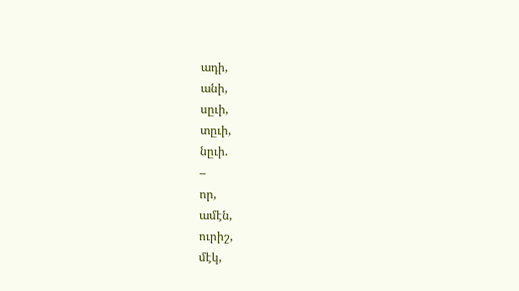ադի,
անի,
սըւի,
տըւի,
նըւի.
–
որ,
ամէն,
ուրիշ,
մէկ,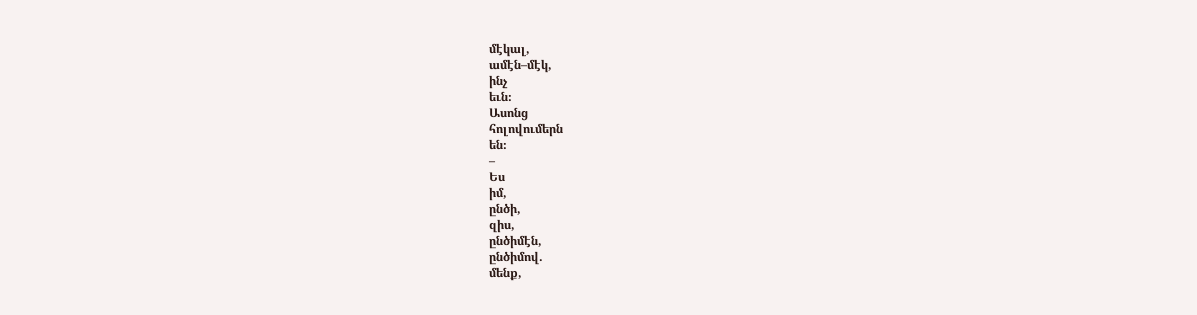մէկալ,
ամէն–մէկ,
ինչ
եւն։
Ասոնց
հոլովումերն
են։
–
Ես
իմ,
ընծի,
զիս,
ընծիմէն,
ընծիմով.
մենք,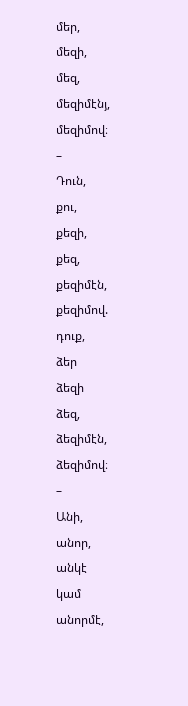մեր,
մեզի,
մեզ,
մեզիմէնյ,
մեզիմով։
–
Դուն,
քու,
քեզի,
քեզ,
քեզիմէն,
քեզիմով.
դուք,
ձեր
ձեզի
ձեզ,
ձեզիմէն,
ձեզիմով։
–
Անի,
անոր,
անկէ
կամ
անորմէ,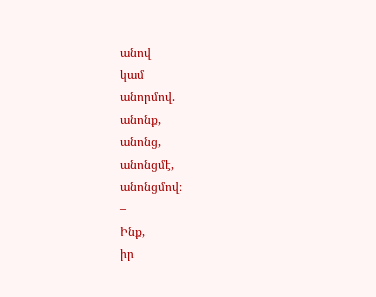անով
կամ
անորմով.
անոնք,
անոնց,
անոնցմէ,
անոնցմով։
–
Ինք,
իր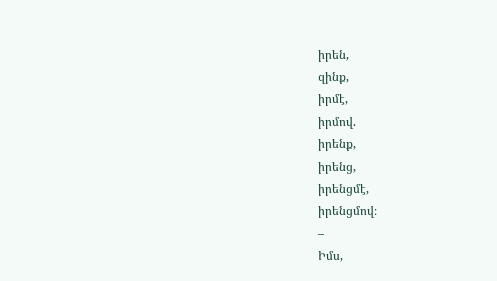իրեն,
զինք,
իրմէ,
իրմով.
իրենք,
իրենց,
իրենցմէ,
իրենցմով։
–
Իմս,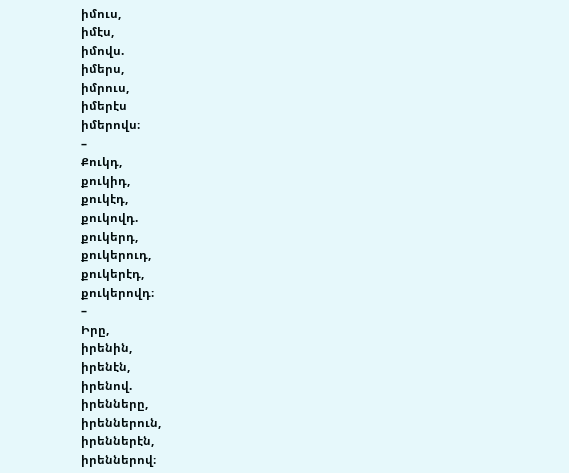իմուս,
իմէս,
իմովս.
իմերս,
իմրուս,
իմերէս
իմերովս։
–
Քուկդ,
քուկիդ,
քուկէդ,
քուկովդ.
քուկերդ,
քուկերուդ,
քուկերէդ,
քուկերովդ։
–
Իրը,
իրենին,
իրենէն,
իրենով.
իրենները,
իրեններուն,
իրեններէն,
իրեններով։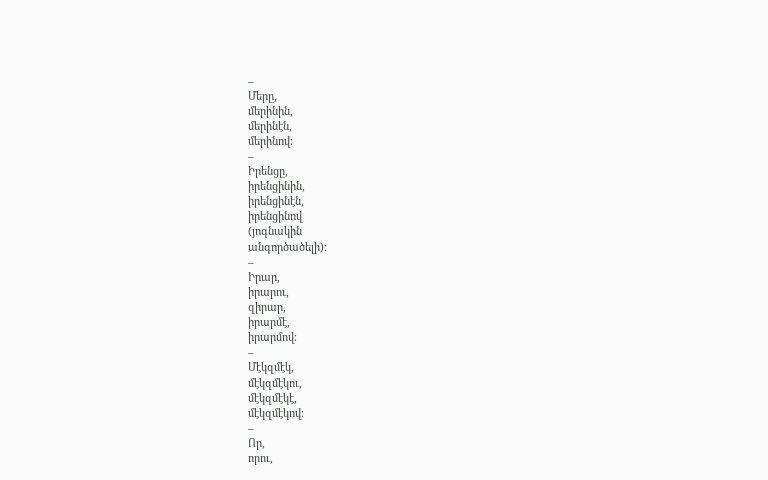–
Մերը,
մերինին,
մերինէն,
մերինով։
–
Իրենցը,
իրենցինին,
իրենցինէն,
իրենցինով
(յոգնակին
անգործածելի)։
–
Իրար,
իրարու,
զիրար,
իրարմէ,
իրարմով։
–
Մէկզմէկ,
մէկզմէկու,
մէկզմէկէ,
մէկզմէկով։
–
Որ,
որու,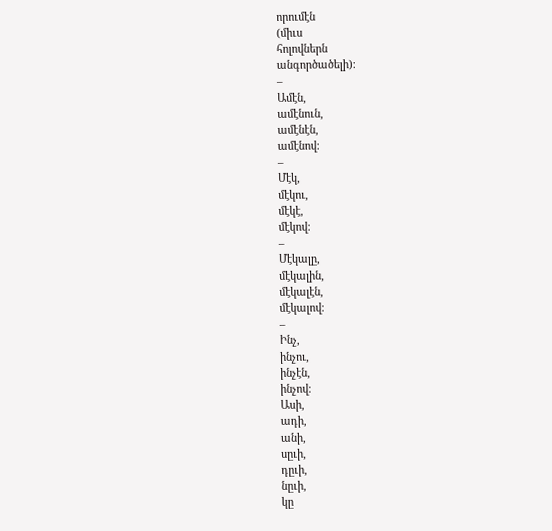որումէն
(միւս
հոլովներն
անգործածելի)։
–
Ամէն,
ամէնուն,
ամէնէն,
ամէնով։
–
Մէկ,
մէկու,
մէկէ,
մէկով։
–
Մէկալը,
մէկալին,
մէկալէն,
մէկալով։
–
Ինչ,
ինչու,
ինչէն,
ինչով։
Ասի,
ադի,
անի,
սըւի,
դըւի,
նըւի,
կը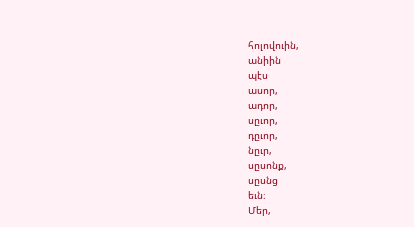հոլովուին,
անիին
պէս
ասոր,
ադոր,
սըւոր,
դըւոր,
նըւր,
սըսոնք,
սըսնց
եւն։
Մեր,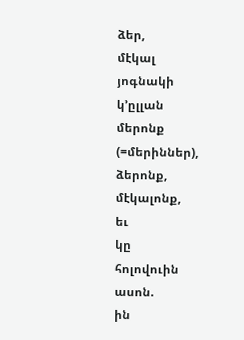ձեր,
մէկալ
յոգնակի
կ’ըլլան
մերոնք
(=մերիններ),
ձերոնք,
մէկալոնք,
եւ
կը
հոլովուին
ասոն.
ին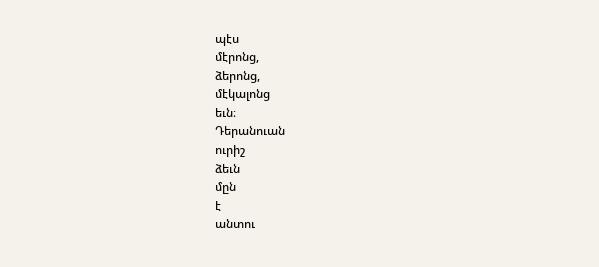պէս
մէրոնց,
ձերոնց,
մէկալոնց
եւն։
Դերանուան
ուրիշ
ձեւն
մըն
է
անտու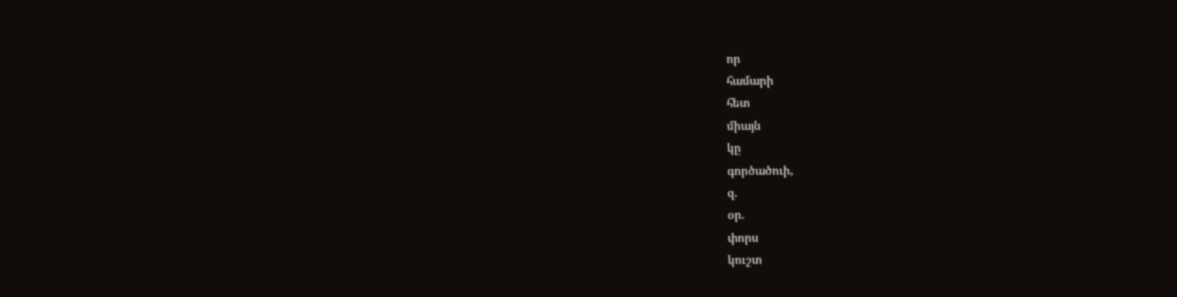որ
համարի
հետ
միայն
կը
գործածուի,
զ.
օր.
փորս
կուշտ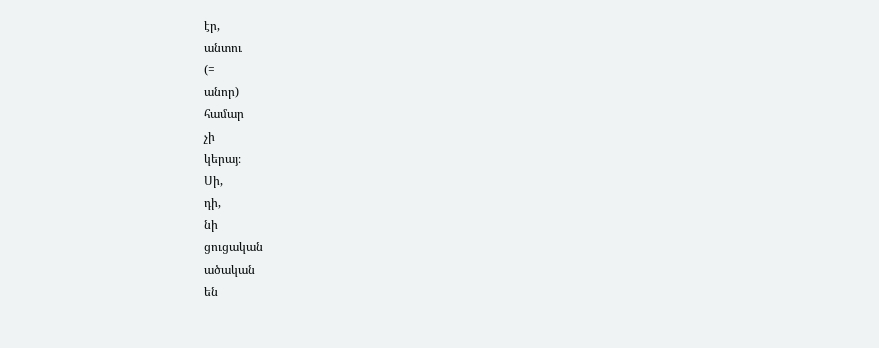էր,
անտու
(=
անոր)
համար
չի
կերայ։
Սի,
դի,
նի
ցուցական
ածական
են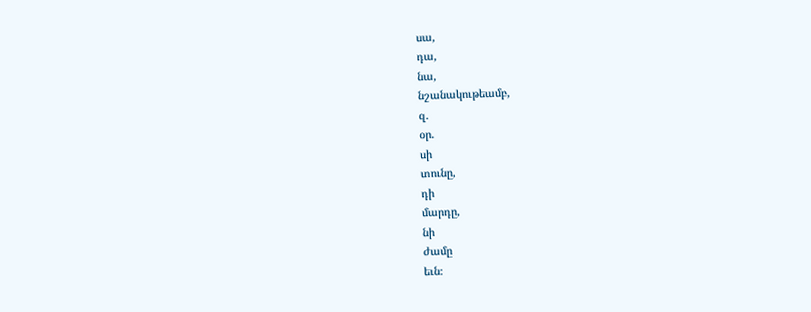սա,
դա,
նա,
նշանակութեամբ,
զ.
օր.
սի
տունը,
դի
մարդը,
նի
ժամը
եւն։